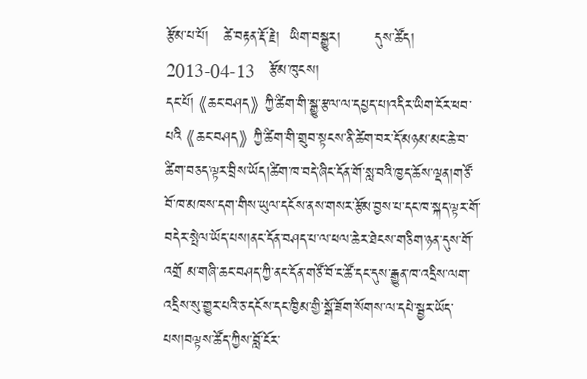རྩོམ་པ་པོ།   ཚེ་བརྟན་རྡོ་རྗེ།  ཡིག་བསྒྱུར།       དུས་ཚོད།   2013-04-13   རྩོམ་ཁུངས།
དང་པོ། 《ཆང་བཤད》 ཀྱི་ཚིག་གི་སྒྱུ་རྩལ་ལ་དཔྱད་པ།འདིར་ཡིག་ངོར་ཕབ་པའི 《ཆང་བཤད》 ཀྱི་ཚིག་གི་གྲུབ་སྟངས་ནི་ཚེག་བར་དོ་མཉམ་མང་ཆེ་བ་ཚིག་བཅད་ལྟར་བྲིས་ཡོད།ཚིག་ཁ་བདེ་ཞིང་དོན་གོ་སླ་བའི་ཁྱད་ཆོས་ལྡན།གཙོ་བོ་ཁ་མཁས་དག་གིས་ཡུལ་དངོས་ནས་གསར་རྩོམ་བྱས་པ་དང་ཁ་སྐད་ལྟར་གོ་བདེར་སྤེལ་ཡོད་པས།ནང་དོན་བཤད་པ་ལ་ཕལ་ཆེར་ཐེངས་གཅིག་ཉན་དུས་གོ་འགྲོ མ་གཞི་ཆང་བཤད་ཀྱི་ནང་དོན་གཙོ་བོ་ང་ཚོ་དང་དུས་རྒྱུན་ཁ་འདྲིས་ལག་འདྲིས་སུ་གྱུར་པའི་ཅ་དངོས་དང་ཁྱིམ་གྱི་སྒོ་ཟོག་སོགས་ལ་དཔེ་སྦྱར་ཡོད་པས།བལྟས་ཚོད་ཀྱིས་བློ་ངོར་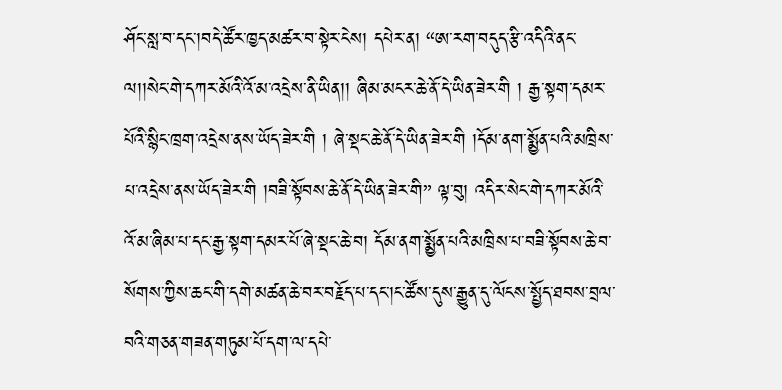ཤོང་སླ་བ་དང་།བདེ་ཚོར་ཁྱད་མཚར་བ་སྟེར་ངེས། དཔེར་ན། “ཨ་རག་བདུད་རྩི་འདིའི་ནང་ལ།།སེང་གེ་དཀར་མོའི་འོ་མ་འདྲེས་ནི་ཡིན།། ཞིམ་མངར་ཆེ་ནོ་དེ་ཡིན་ཟེར་གི ། རྒྱ་སྟག་དམར་པོའི་སྙིང་ཁྲག་འདྲེས་ནས་ཡོད་ཟེར་གི ། ཞེ་སྡང་ཆེ་ནོ་དེ་ཡིན་ཟེར་གི །དོམ་ནག་སྨྱོན་པའི་མཁྲིས་པ་འདྲེས་ནས་ཡོད་ཟེར་གི །བཟི་སྟོབས་ཆེ་ནོ་དེ་ཡིན་ཟེར་གི” ལྟ་བུ། འདིར་སེང་གེ་དཀར་མོའི་འོ་མ་ཞིམ་པ་དང་རྒྱ་སྟག་དམར་པོ་ཞེ་སྡང་ཆེ་བ། དོམ་ནག་སྨྱོན་པའི་མཁྲིས་པ་བཟི་སྟོབས་ཆེ་བ་སོགས་ཀྱིས་ཆང་གི་དགེ་མཚན་ཆེ་བར་བརྗོད་པ་དང་།ང་ཚོས་དུས་རྒྱུན་དུ་ལོངས་སྤྱོད་ཐབས་བྲལ་བའི་གཅན་གཟན་གཏུམ་པོ་དག་ལ་དཔེ་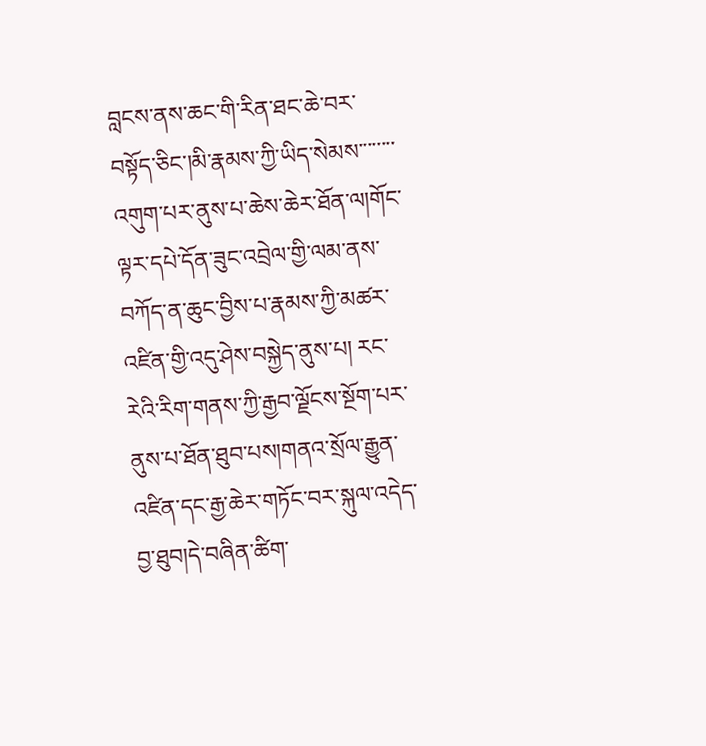བླངས་ནས་ཆང་གི་རིན་ཐང་ཆེ་བར་བསྟོད་ཅིང་།མི་རྣམས་ཀྱི་ཡིད་སེམས་་་་་་་་འགུག་པར་ནུས་པ་ཆེས་ཆེར་ཐོན་ལ།གོང་ལྟར་དཔེ་དོན་ཟུང་འབྲེལ་གྱི་ལམ་ནས་བཀོད་ན་ཆུང་བྱིས་པ་རྣམས་ཀྱི་མཚར་འཛིན་གྱི་འདུ་ཤེས་བསྐྱེད་ནུས་པ། རང་རེའི་རིག་གནས་ཀྱི་རྒྱབ་ལྗོངས་སྔོག་པར་ནུས་པ་ཐོན་ཐུབ་པས།གནའ་སྲོལ་རྒྱུན་འཛིན་དང་རྒྱ་ཆེར་གཏོང་བར་སྐུལ་འདེད་བྱ་ཐུབ།དེ་བཞིན་ཚིག་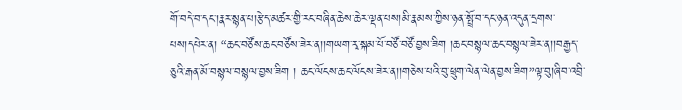གོ་བདེ་བ་དང་།རྣར་སྙན་པ།རྩེད་མཚར་གྱི་རང་བཞིན་ཆེས་ཆེར་ལྡན་པས།མི་རྣམས་ཀྱིས་ཉན་སྤྲོ་བ་དང་ཉན་འདུན་དྲགས་པས།དཔེར་ན། “ཆང་བཙོས་ཆང་བཙོས་ཟེར་ན།།གཡག་རྭ་སྐམ་པོ་བཙོ་བཙོ་བྱས་ཟིག །ཆང་བསྙལ་ཆང་བསྙལ་ཟེར་ན།།བརྒྱད་ཅུའི་རྒན་མོ་བསྙལ་བསྙལ་བྱས་ཟིག ། ཆང་ལོངས་ཆང་ལོངས་ཟེར་ན།།གཅེས་པའི་བུ་ཕྲུག་ལེན་ལེན་བྱས་ཟིག”ལྟ་བུ།ཞིབ་འབྲི་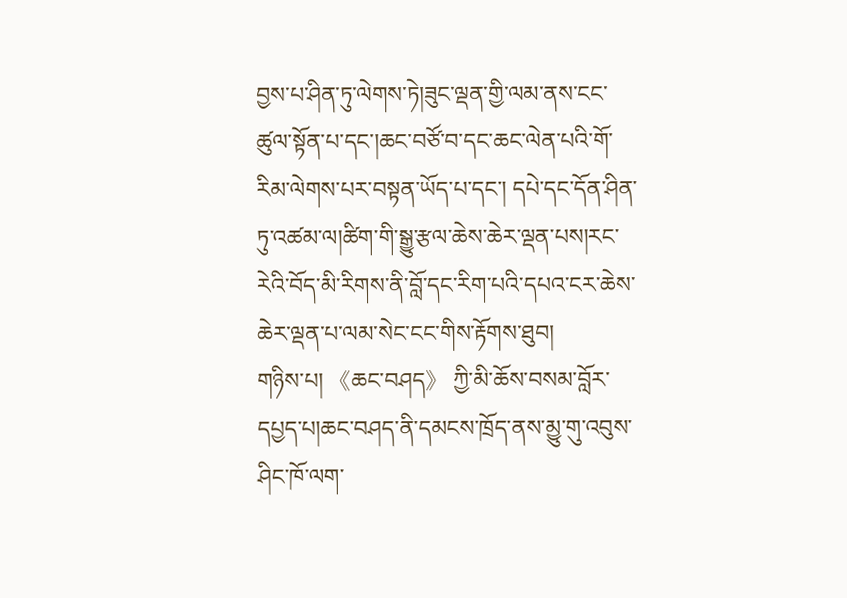བྱས་པ་ཤིན་ཏུ་ལེགས་ཏེ།ཟུང་ལྡན་གྱི་ལམ་ནས་ངང་ཚུལ་སྟོན་པ་དང་།ཆང་བཙོ་བ་དང་ཆང་ལེན་པའི་གོ་རིམ་ལེགས་པར་བསྟན་ཡོད་པ་དང་། དཔེ་དང་དོན་ཤིན་ཏུ་འཚམ་ལ།ཚིག་གི་སྒྱུ་རྩལ་ཆེས་ཆེར་ལྡན་པས།རང་རེའི་བོད་མི་རིགས་ནི་བློ་དང་རིག་པའི་དཔའ་ངར་ཆེས་ཆེར་ལྡན་པ་ལམ་སེང་ངང་གིས་རྟོགས་ཐུབ།
གཉིས་པ། 《ཆང་བཤད》 ཀྱི་མི་ཆོས་བསམ་བློར་དཔྱད་པ།ཆང་བཤད་ནི་དམངས་ཁྲོད་ནས་མྱུ་གུ་འབུས་ཤིང་ཁོ་ལག་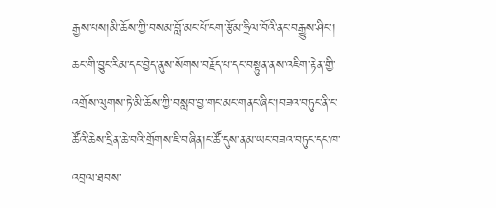རྒྱས་པས།མི་ཆོས་ཀྱི་བསམ་བློ་མང་པོ་ངག་རྩོམ་ཧྲིལ་བོའི་ནང་བརྒྱུས་ཤིང་། ཆང་གི་བྱུང་རིམ་དང་བྱེད་ནུས་སོགས་བརྗོད་པ་དང་བསྟུན་ནས་འཇིག་རྟེན་གྱི་འགྲོས་ལུགས་ཏེ་མི་ཆོས་ཀྱི་བསླབ་བྱ་གང་མང་གནང་ཞིང་།བཟའ་བཏུང་ནི་ང་ཚོའི་ཆེས་དྲིན་ཆེ་བའི་གྲོགས་ཇི་བཞིན།ང་ཚོ་དུས་ནམ་ཡང་བཟའ་བཏུང་དང་ཁ་འབྲལ་ཐབས་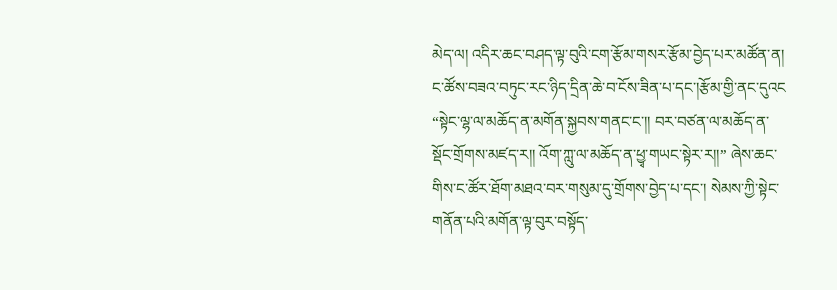མེད་ལ། འདིར་ཆང་བཤད་ལྟ་བུའི་ངག་རྩོམ་གསར་རྩོམ་བྱེད་པར་མཚོན་ན། ང་ཚོས་བཟའ་བཏུང་རང་ཉིད་དྲིན་ཆེ་བ་ངོས་ཟིན་པ་དང་།རྩོམ་གྱི་ནང་དུའང “སྟེང་ལྷ་ལ་མཆོད་ན་མགོན་སྐྱབས་གནང་ང་།། བར་བཙན་ལ་མཆོད་ན་སྡོང་གྲོགས་མཛད་ར།། འོག་ཀླུ་ལ་མཆོད་ན་ཕྱྭ་གཡང་སྟེར་ར།།” ཞེས་ཆང་གིས་ང་ཚོར་ཐོག་མཐའ་བར་གསུམ་དུ་གྲོགས་བྱེད་པ་དང་། སེམས་ཀྱི་སྟེང་གནོན་པའི་མགོན་ལྟ་བུར་བསྟོད་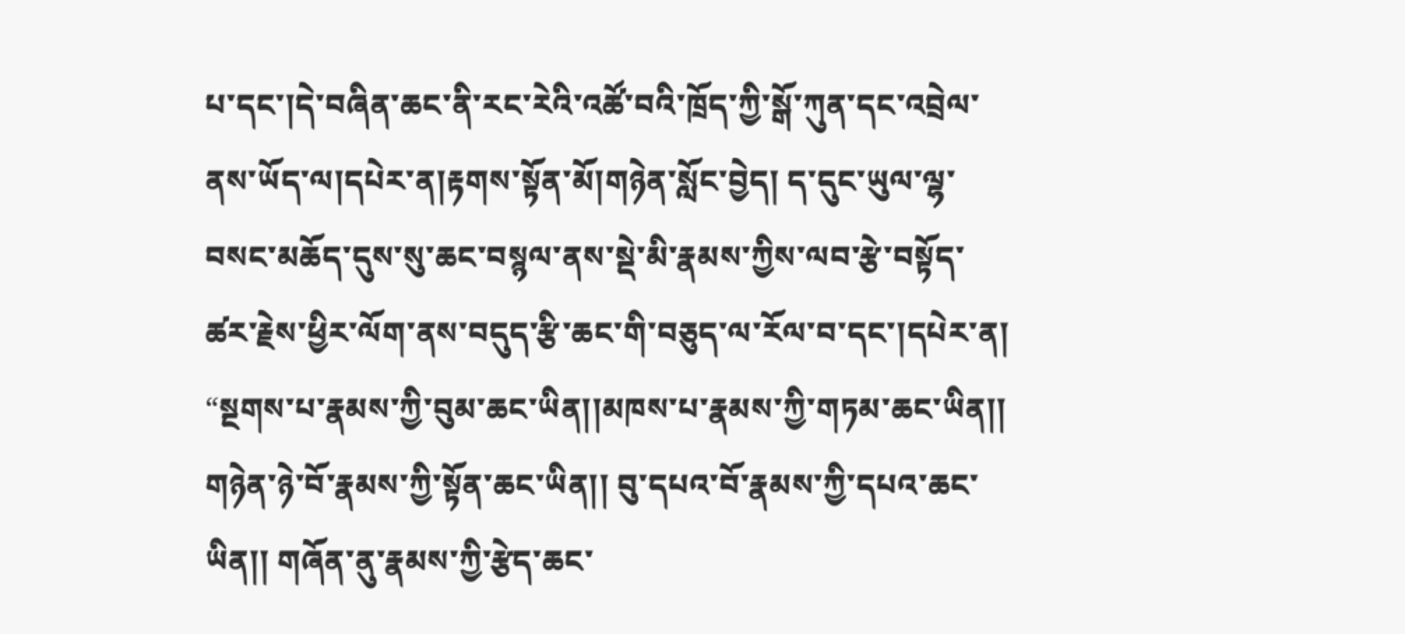པ་དང་།དེ་བཞིན་ཆང་ནི་རང་རེའི་འཚོ་བའི་ཁྲོད་ཀྱི་སྒོ་ཀུན་དང་འབྲེལ་ནས་ཡོད་ལ།དཔེར་ན།རྟགས་སྟོན་མོ།གཉེན་སློང་བྱེད། ད་དུང་ཡུལ་ལྷ་བསང་མཆོད་དུས་སུ་ཆང་བསྙལ་ནས་སྡེ་མི་རྣམས་ཀྱིས་ལབ་རྩེ་བསྟོད་ཚར་རྗེས་ཕྱིར་ལོག་ནས་བདུད་རྩི་ཆང་གི་བཅུད་ལ་རོལ་བ་དང་།དཔེར་ན། “སྔགས་པ་རྣམས་ཀྱི་བུམ་ཆང་ཡིན།།མཁས་པ་རྣམས་ཀྱི་གཏམ་ཆང་ཡིན།། གཉེན་ཉེ་བོ་རྣམས་ཀྱི་སྟོན་ཆང་ཡིན།། བུ་དཔའ་བོ་རྣམས་ཀྱི་དཔའ་ཆང་ཡིན།། གཞོན་ནུ་རྣམས་ཀྱི་རྩེད་ཆང་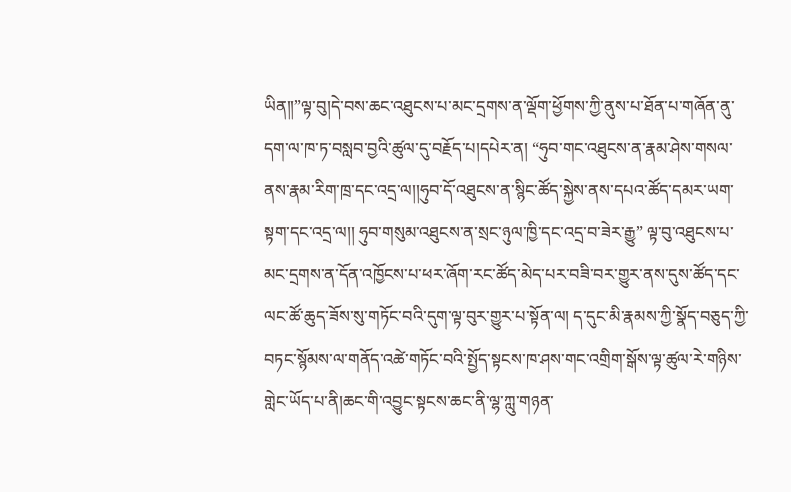ཡིན།།”ལྟ་བུ།དེ་བས་ཆང་འཐུངས་པ་མང་དྲགས་ན་ལྡོག་ཕྱོགས་ཀྱི་ནུས་པ་ཐོན་པ་གཞོན་ནུ་དག་ལ་ཁ་ཏ་བསླབ་བྱའི་ཚུལ་དུ་བརྗོད་པ།དཔེར་ན། “ཧུབ་གང་འཐུངས་ན་རྣམ་ཤེས་གསལ་ནས་རྣམ་རིག་ཁྲ་དང་འདྲ་ལ།།ཧུབ་དོ་འཐུངས་ན་སྙིང་ཚོད་སྐྱེས་ནས་དཔའ་ཚོད་དམར་ཡག་སྟག་དང་འདྲ་ལ།། ཧུབ་གསུམ་འཐུངས་ན་སྲང་ཉུལ་ཁྱི་དང་འདྲ་བ་ཟེར་རྒྱུ” ལྟ་བུ་འཐུངས་པ་མང་དྲགས་ན་དོན་འཁྱོངས་པ་ཕར་ཞོག་རང་ཚོད་མེད་པར་བཟི་བར་གྱུར་ནས་དུས་ཚོད་དང་ལང་ཚོ་ཆུད་ཟོས་སུ་གཏོང་བའི་དུག་ལྟ་བུར་གྱུར་པ་སྟོན་ལ། ད་དུང་མི་རྣམས་ཀྱི་སྣོད་བཅུད་ཀྱི་བཏང་སྙོམས་ལ་གནོད་འཚེ་གཏོང་བའི་སྤྱོད་སྟངས་ཁ་ཤས་གང་འགྲིག་སྒོས་ལྟ་ཚུལ་རེ་གཉིས་གླེང་ཡོད་པ་ནི།ཆང་གི་འབྱུང་སྟངས་ཆང་ནི་ལྷ་ཀླུ་གཉན་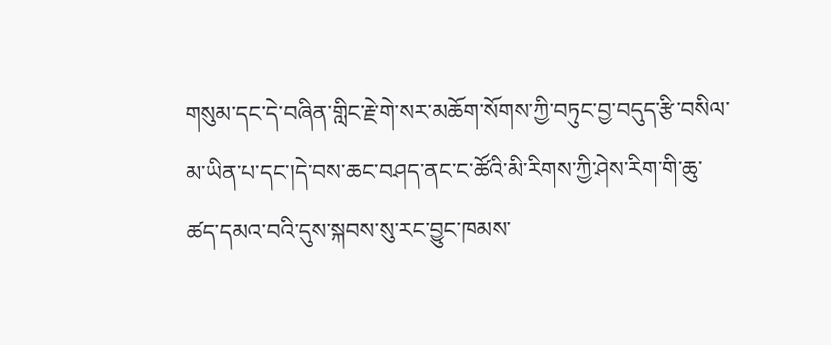གསུམ་དང་དེ་བཞིན་གླིང་རྗེ་གེ་སར་མཆོག་སོགས་ཀྱི་བཏུང་བྱ་བདུད་རྩི་བསིལ་མ་ཡིན་པ་དང་།དེ་བས་ཆང་བཤད་ནང་ང་ཚོའི་མི་རིགས་ཀྱི་ཤེས་རིག་གི་ཆུ་ཚད་དམའ་བའི་དུས་སྐབས་སུ་རང་བྱུང་ཁམས་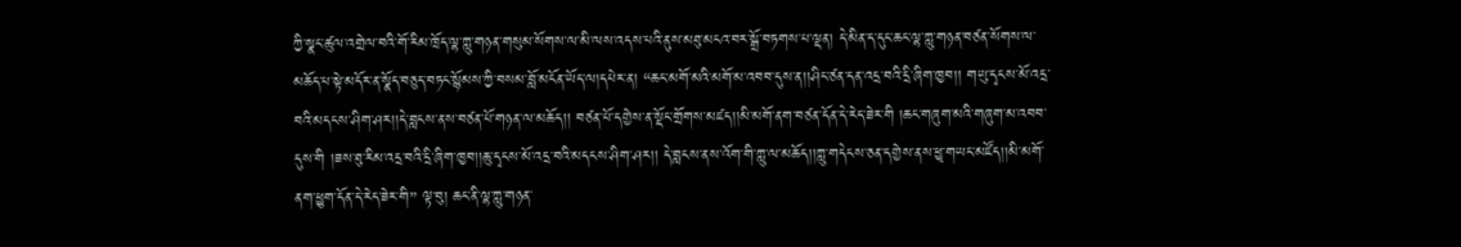ཀྱི་སྣང་ཚུལ་འགྲེལ་བའི་གོ་རིམ་ཁྲོད་ལྷ་ཀླུ་གཉན་གསུམ་སོགས་ལ་མི་ལས་འདས་པའི་ནུས་མཐུ་མངའ་བར་སྒྲོ་བཏགས་པ་ལྡན། དེ་མིན་ད་དུང་ཆང་ལྷ་ཀླུ་གཉན་བཙན་སོགས་ལ་མཆོད་པ་སྟེ་མདོར་ན་སྣོད་བཅུད་བཏང་སྙོམས་ཀྱི་བསམ་བློ་མངོན་ཡོད་ལ།དཔེར་ན། “ཆང་མགོ་མའི་མགོ་མ་འབབ་དུས་ན།།ཤིང་ཙན་དན་འདྲ་བའི་དྲི་ཞིག་ཁྱབ།། གཡུ་དྭངས་མོ་འདྲ་བའི་མདངས་ཤིག་ཤར།།དེ་བླངས་ནས་བཙན་པོ་གཉན་ལ་མཆོད།། བཙན་པོ་དགྱེས་ན་སྡོང་གྲོགས་མཛད།།མི་མགོ་ནག་བཙན་དོན་དེ་རེད་ཟེར་གི །ཆང་གཞུག་མའི་གཞུག་མ་འབབ་དུས་གི །ཟས་ཐུ་རིམ་འདྲ་བའི་དྲི་ཞིག་ཁྱབ།།ཆུ་དྭངས་མོ་འདྲ་བའི་མདངས་ཤིག་ཤར།། དེ་བླངས་ནས་འོག་གི་ཀླུ་ལ་མཆོད།།ཀླུ་གདེངས་ཅན་དགྱེས་ནས་ཕྱྭ་གཡང་མཛོད།།མི་མགོ་ནག་ཕྱུག་དོན་དེ་རེད་ཟེར་གི” ལྟ་བུ། ཆང་ནི་ལྷ་ཀླུ་གཉན་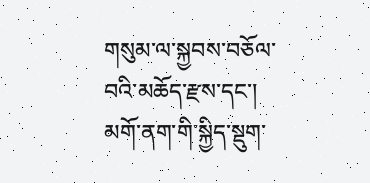གསུམ་ལ་སྐྱབས་བཅོལ་བའི་མཆོད་རྫས་དང་། མགོ་ནག་གི་སྐྱིད་སྡུག་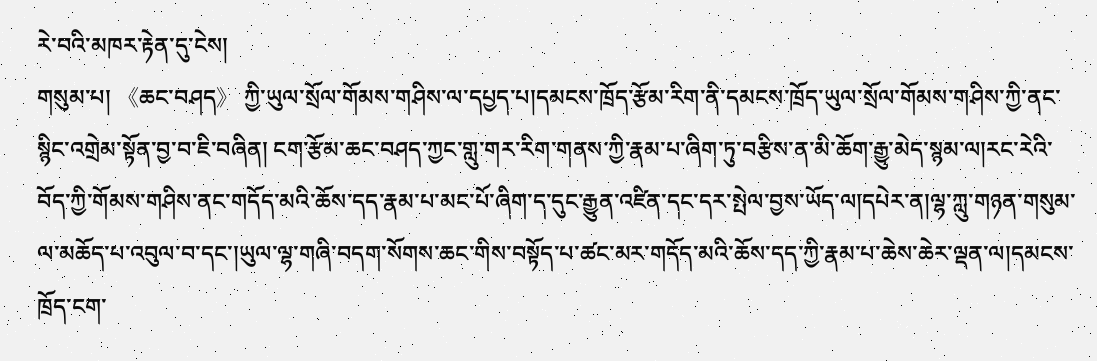རེ་བའི་མཁར་རྟེན་དུ་ངེས།
གསུམ་པ། 《ཆང་བཤད》 ཀྱི་ཡུལ་སྲོལ་གོམས་གཤིས་ལ་དཔྱད་པ།དམངས་ཁྲོད་རྩོམ་རིག་ནི་དམངས་ཁྲོད་ཡུལ་སྲོལ་གོམས་གཤིས་ཀྱི་ནང་སྙིང་འགྲེམ་སྟོན་བྱ་བ་ཇི་བཞིན། ངག་རྩོམ་ཆང་བཤད་ཀྱང་གླུ་གར་རིག་གནས་ཀྱི་རྣམ་པ་ཞིག་ཏུ་བརྩིས་ན་མི་ཆོག་རྒྱུ་མེད་སྙམ་ལ།རང་རེའི་བོད་ཀྱི་གོམས་གཤིས་ནང་གདོད་མའི་ཆོས་དད་རྣམ་པ་མང་པོ་ཞིག་ད་དུང་རྒྱུན་འཛིན་དང་དར་སྤེལ་བྱས་ཡོད་ལ།དཔེར་ན།ལྷ་ཀླུ་གཉན་གསུམ་ལ་མཆོད་པ་འབུལ་བ་དང་།ཡུལ་ལྷ་གཞི་བདག་སོགས་ཆང་གིས་བསྟོད་པ་ཚང་མར་གདོད་མའི་ཆོས་དད་ཀྱི་རྣམ་པ་ཆེས་ཆེར་ལྡན་ལ།དམངས་ཁྲོད་ངག་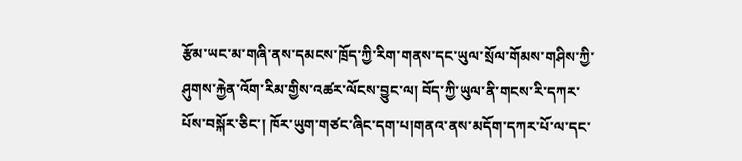རྩོམ་ཡང་མ་གཞི་ནས་དམངས་ཁྲོད་ཀྱི་རིག་གནས་དང་ཡུལ་སྲོལ་གོམས་གཤིས་ཀྱི་ཤུགས་རྐྱེན་འོག་རིམ་གྱིས་འཚར་ལོངས་བྱུང་ལ། བོད་ཀྱི་ཡུལ་ནི་གངས་རི་དཀར་པོས་བསྐོར་ཅིང་། ཁོར་ཡུག་གཙང་ཞིང་དག་པ།གནའ་ནས་མདོག་དཀར་པོ་ལ་དང་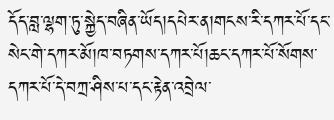དོད་བླ་ལྷག་ཏུ་སྐྱེད་བཞིན་ཡོད།དཔེར་ན།གངས་རི་དཀར་པོ་དང་སེང་གེ་དཀར་མོ།ཁ་བཏགས་དཀར་པོ།ཆང་དཀར་པོ་སོགས་དཀར་པོ་དེ་བཀྲ་ཤིས་པ་དང་རྟེན་འབྲེལ་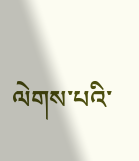ལེགས་པའི་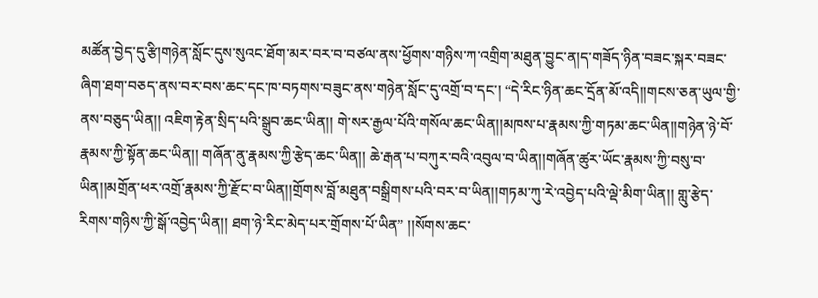མཚོན་བྱེད་དུ་རྩི།གཉེན་སློང་དུས་སུའང་ཐོག་མར་བར་བ་བཙལ་ནས་ཕྱོགས་གཉིས་ཀ་འགྲིག་མཐུན་བྱུང་ན།ད་གཟོད་ཉིན་བཟང་སྐར་བཟང་ཞིག་ཐག་བཅད་ནས་བར་བས་ཆང་དང་ཁ་བཏགས་བཟུང་ནས་གཉེན་སློང་དུ་འགྲོ་བ་དང་། “དེ་རིང་ཉིན་ཆང་དྲོན་མོ་འདི།།གངས་ཅན་ཡུལ་གྱི་ནས་བཅུད་ཡིན།། འཇིག་རྟེན་སྲིད་པའི་སྒྲུབ་ཆང་ཡིན།། གེ་སར་རྒྱལ་པོའི་གསོལ་ཆང་ཡིན།།མཁས་པ་རྣམས་ཀྱི་གཏམ་ཆང་ཡིན།།གཉེན་ཉེ་བོ་རྣམས་ཀྱི་སྟོན་ཆང་ཡིན།། གཞོན་ནུ་རྣམས་ཀྱི་རྩེད་ཆང་ཡིན།། ཆེ་རྒན་པ་བཀུར་བའི་འབུལ་བ་ཡིན།།གཞོན་ཚུར་ཡོང་རྣམས་ཀྱི་བསུ་བ་ཡིན།།མགྲོན་ཕར་འགྲོ་རྣམས་ཀྱི་རྫོང་བ་ཡིན།།གྲོགས་བློ་མཐུན་བསྒྲིགས་པའི་བར་བ་ཡིན།།གཏམ་ཀུ་རེ་འབྱེད་པའི་ལྡེ་མིག་ཡིན།། གླུ་རྩེད་རིགས་གཉིས་ཀྱི་སྒོ་འབྱེད་ཡིན།། ཐག་ཉེ་རིང་མེད་པར་གྲོགས་པོ་ཡིན” །།སོགས་ཆང་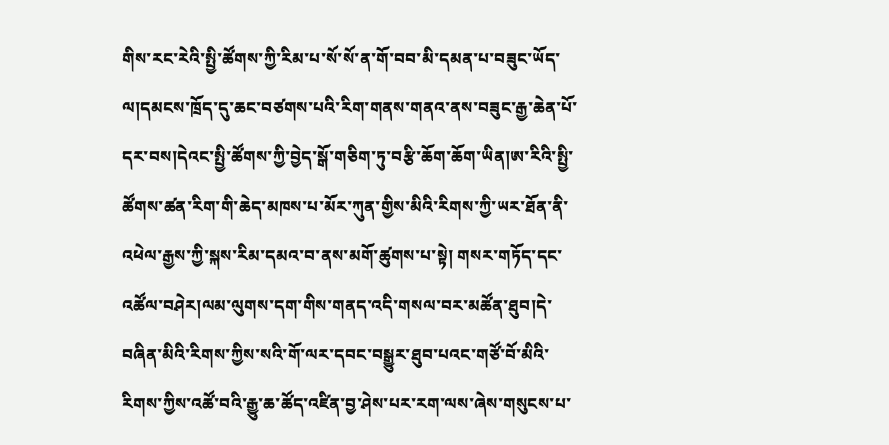གིས་རང་རེའི་སྤྱི་ཚོགས་ཀྱི་རིམ་པ་སོ་སོ་ན་གོ་བབ་མི་དམན་པ་བཟུང་ཡོད་ལ།དམངས་ཁྲོད་དུ་ཆང་བཙགས་པའི་རིག་གནས་གནའ་ནས་བཟུང་རྒྱ་ཆེན་པོ་དར་བས།དེའང་སྤྱི་ཚོགས་ཀྱི་བྱེད་སྒོ་གཅིག་ཏུ་བརྩི་ཆོག་ཆོག་ཡིན།ཨ་རིའི་སྤྱི་ཚོགས་ཚན་རིག་གི་ཆེད་མཁས་པ་མོར་ཀུན་གྱིས་མིའི་རིགས་ཀྱི་ཡར་ཐོན་ནི་འཕེལ་རྒྱས་ཀྱི་སྐས་རིམ་དམའ་བ་ནས་མགོ་ཚུགས་པ་སྟེ། གསར་གཏོད་དང་འཚོལ་བཤེར།ལམ་ལུགས་དག་གིས་གནད་འདི་གསལ་བར་མཚོན་ཐུབ།དེ་བཞིན་མིའི་རིགས་ཀྱིས་སའི་གོ་ལར་དབང་བསྒྱུར་ཐུབ་པའང་གཙོ་བོ་མིའི་རིགས་ཀྱིས་འཚོ་བའི་རྒྱུ་ཆ་ཚོད་འཛིན་བྱ་ཤེས་པར་རག་ལས་ཞེས་གསུངས་པ་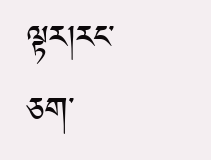ལྟར།རང་ཅག་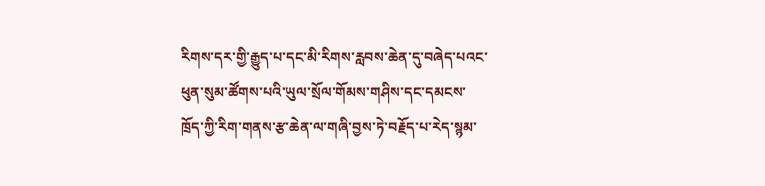རིགས་དར་གྱི་རྒྱུད་པ་དང་མི་རིགས་རླབས་ཆེན་དུ་བཞེད་པའང་ཕུན་སུམ་ཚོགས་པའི་ཡུལ་སྲོལ་གོམས་གཤིས་དང་དམངས་ཁྲོད་ཀྱི་རིག་གནས་རྩ་ཆེན་ལ་གཞི་བྱས་ཏེ་བརྗོད་པ་རེད་སྙམ་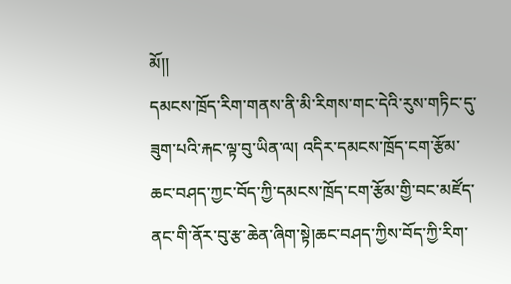མོ།།
དམངས་ཁྲོད་རིག་གནས་ནི་མི་རིགས་གང་དེའི་རུས་གཏིང་དུ་ཟུག་པའི་རྐང་ལྟ་བུ་ཡིན་ལ། འདིར་དམངས་ཁྲོད་ངག་རྩོམ་ཆང་བཤད་ཀྱང་བོད་ཀྱི་དམངས་ཁྲོད་ངག་རྩོམ་གྱི་བང་མཛོད་ནང་གི་ནོར་བུ་རྩ་ཆེན་ཞིག་སྟེ།ཆང་བཤད་ཀྱིས་བོད་ཀྱི་རིག་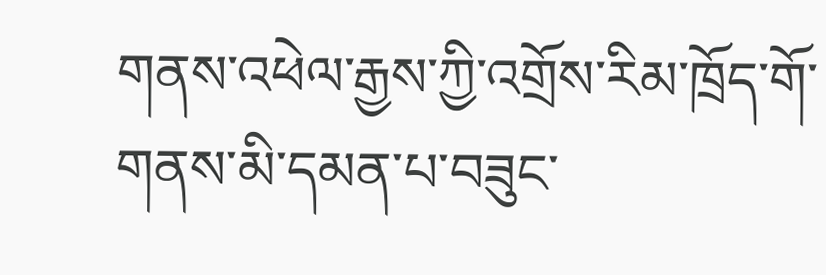གནས་འཕེལ་རྒྱས་ཀྱི་འགྲོས་རིམ་ཁྲོད་གོ་གནས་མི་དམན་པ་བཟུང་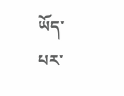ཡོད་པར་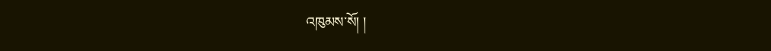འཁུམས་སོ། །